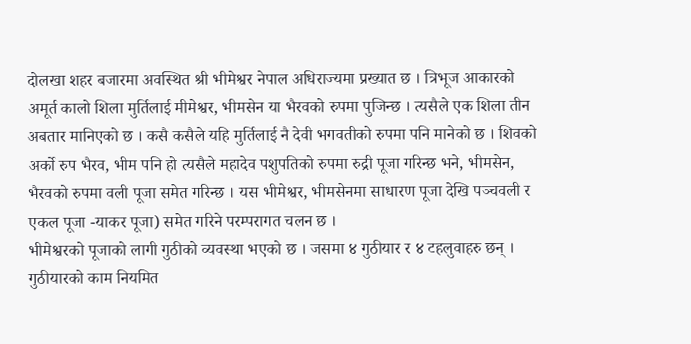दोलखा शहर बजारमा अवस्थित श्री भीमेश्वर नेपाल अधिराज्यमा प्रख्यात छ । त्रिभूज आकारको अमूर्त कालो शिला मुर्तिलाई मीमेश्वर, भीमसेन या भैरवको रुपमा पुजिन्छ । त्यसैले एक शिला तीन अबतार मानिएको छ । कसै कसैले यहि मुर्तिलाई नै देवी भगवतीको रुपमा पनि मानेको छ । शिवको अर्को रुप भैरव, भीम पनि हो त्यसैले महादेव पशुपतिको रुपमा रुद्री पूजा गरिन्छ भने, भीमसेन, भैरवको रुपमा वली पूजा समेत गरिन्छ । यस भीमेश्वर, भीमसेनमा साधारण पूजा देखि पञ्चवली र एकल पूजा -याकर पूजा) समेत गरिने परम्परागत चलन छ ।
भीमेश्वरको पूजाको लागी गुठीको व्यवस्था भएको छ । जसमा ४ गुठीयार र ४ टहलुवाहरु छन् । गुठीयारको काम नियमित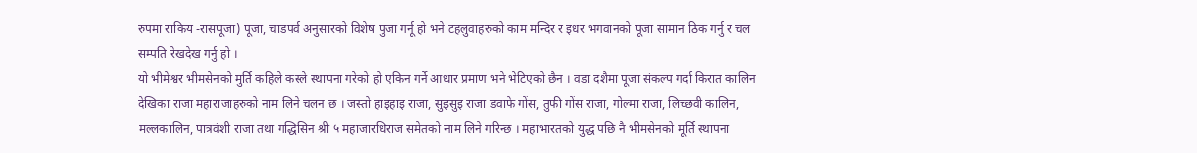रुपमा राकिय -रासपूजा) पूजा, चाडपर्व अनुसारको विशेष पुजा गर्नू हो भने टहलुवाहरुको काम मन्दिर र इधर भगवानको पूजा सामान ठिक गर्नु र चल सम्पति रेखदेख गर्नु हो ।
यो भीमेश्वर भीमसेनको मुर्ति कहिले कस्ले स्थापना गरेको हो एकिन गर्ने आधार प्रमाण भने भेटिएको छैन । वडा दशैमा पूजा संकल्प गर्दा किरात कालिन देखिका राजा महाराजाहरुको नाम लिने चलन छ । जस्तो हाइहाइ राजा, सुइसुइ राजा डवाफे गोंस, तुफी गोंस राजा, गोल्मा राजा, लिच्छवी कालिन, मल्लकालिन, पात्रवंशी राजा तथा गद्धिसिन श्री ५ महाजारधिराज समेतको नाम लिने गरिन्छ । महाभारतको युद्ध पछि नै भीमसेनको मूर्ति स्थापना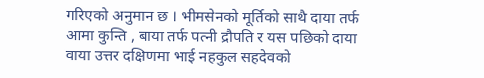गरिएको अनुमान छ । भीमसेनको मूर्तिको साथै दाया तर्फ आमा कुन्ति , बाया तर्फ पत्नी द्रौपति र यस पछिको दाया वाया उत्तर दक्षिणमा भाई नहकुल सहदेवको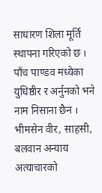साधारण शिला मूर्ति स्थापना गरिएको छ । पाँच पाण्डव मध्येका युधिष्ठीर र अर्नुनको भने नाम निसाना छैन । भीमसेन वीर, साहसी, बलवान अन्याय अत्याचारको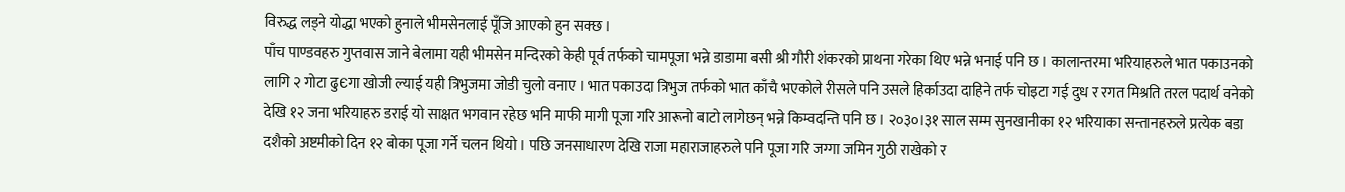विरुद्ध लड्ने योद्धा भएको हुनाले भीमसेनलाई पूँजि आएको हुन सक्छ ।
पाँच पाण्डवहरु गुप्तवास जाने बेलामा यही भीमसेन मन्दिरको केही पूर्व तर्फको चामपूजा भन्ने डाडामा बसी श्री गौरी शंकरको प्राथना गरेका थिए भन्ने भनाई पनि छ । कालान्तरमा भरियाहरुले भात पकाउनको लागि २ गोटा ढुЄगा खोजी ल्याई यही त्रिभुजमा जोडी चुलो वनाए । भात पकाउदा त्रिभुज तर्फको भात काँचै भएकोले रीसले पनि उसले हिर्काउदा दाहिने तर्फ चोइटा गई दुध र रगत मिश्रति तरल पदार्थ वनेको देखि १२ जना भरियाहरु डराई यो साक्षत भगवान रहेछ भनि माफी मागी पूजा गरि आरूनो बाटो लागेछन् भन्ने किम्वदन्ति पनि छ । २०३०।३१ साल सम्म सुनखानीका १२ भरियाका सन्तानहरुले प्रत्येक बडा दशैको अष्टमीको दिन १२ बोका पूजा गर्ने चलन थियो । पछि जनसाधारण देखि राजा महाराजाहरुले पनि पूजा गरि जग्गा जमिन गुठी राखेको र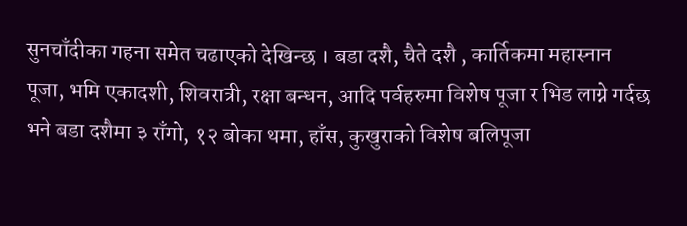सुनचाँदीका गहना समेत चढाएको देखिन्छ । बडा दशै, चैते दशै , कार्तिकमा महास्नान पूजा, भमि एकादशी, शिवरात्री, रक्षा बन्धन, आदि पर्वहरुमा विशेष पूजा र भिड लाग्ने गर्दछ भने बडा दशैमा ३ राँगो, १२ बोका थमा, हाँस, कुखुराको विशेष बलिपूजा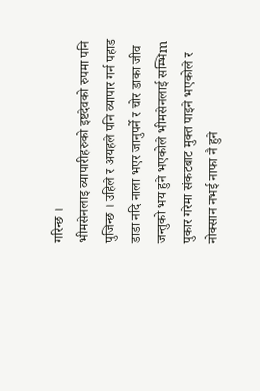गरिन्छ ।
भीमसेनलाइ व्यापारीहरुको इष्टदेवको रुपमा पनि पुजिन्छ । उहिले र अयहले पनि व्यापार गर्न पहाड डाडा नदि नाला भएर जानुपर्ने र चोर डाका जीव जन्तुको भय हुने भएकोले भीमसेनलाई सम्भिm पुकार गरेमा संकटबाट मुक्त पाइने भएकोले र नोक्सान नभई नाफा नै हुने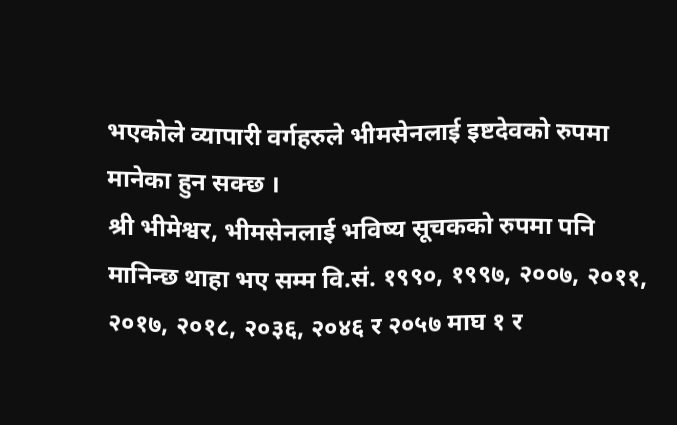भएकोले व्यापारी वर्गहरुले भीमसेनलाई इष्टदेवको रुपमा मानेका हुन सक्छ ।
श्री भीमेश्वर, भीमसेनलाई भविष्य सूचकको रुपमा पनि मानिन्छ थाहा भए सम्म वि.सं. १९९०, १९९७, २००७, २०११, २०१७, २०१८, २०३६, २०४६ र २०५७ माघ १ र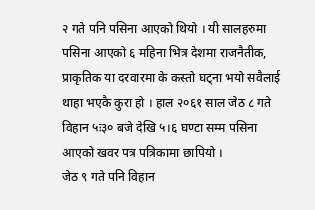२ गते पनि पसिना आएको थियो । यी सालहरुमा पसिना आएको ६ महिना भित्र देशमा राजनैतीक, प्राकृतिक या दरवारमा के कस्तो घट्ना भयो सवैलाई थाहा भएकै कुरा हो । हाल २०६१ साल जेठ ८ गते विहान ५ः३० बजे देखि ५।६ घण्टा सम्म पसिना आएको खवर पत्र पत्रिकामा छापियो ।
जेठ ९ गते पनि विहान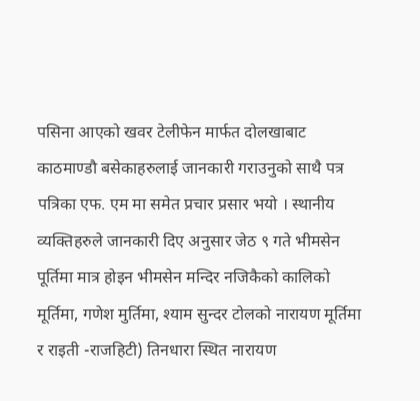पसिना आएको खवर टेलीफेन मार्फत दोलखाबाट काठमाण्डौ बसेकाहरुलाई जानकारी गराउनुको साथै पत्र पत्रिका एफ. एम मा समेत प्रचार प्रसार भयो । स्थानीय व्यक्तिहरुले जानकारी दिए अनुसार जेठ ९ गते भीमसेन पूर्तिमा मात्र होइन भीमसेन मन्दिर नजिकैको कालिको मूर्तिमा, गणेश मुर्तिमा, श्याम सुन्दर टोलको नारायण मूर्तिमा र राइती -राजहिटी) तिनधारा स्थित नारायण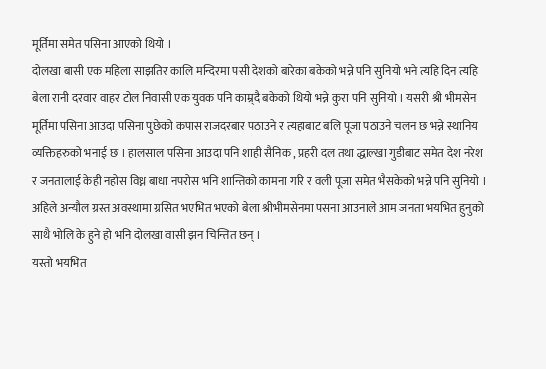मूर्तिमा समेत पसिना आएको थियो ।
दोलखा बासी एक महिला साझतिर कालि मन्दिरमा पसी देशको बारेका बकेको भन्ने पनि सुनियो भने त्यहि दिन त्यहि बेला रानी दरवार वाहर टोल निवासी एक युवक पनि काम्र्दै बकेको थियो भन्ने कुरा पनि सुनियो । यसरी श्री भीमसेन मूर्तिमा पसिना आउदा पसिना पुछेको कपास राजदरबार पठाउने र त्यहाबाट बलि पूजा पठाउने चलन छ भन्ने स्थानिय व्यक्तिहरुको भनाई छ । हालसाल पसिना आउदा पनि शाही सैनिक , प्रहरी दल तथा द्धाल्खा गुडीबाट समेत देश नरेश र जनतालाई केही नहोस विध्न बाधा नपरोस भनि शान्तिको कामना गरि र वली पूजा समेत भैसकेको भन्ने पनि सुनियो ।
अहिले अन्यौल ग्रस्त अवस्थामा ग्रसित भएभित भएको बेला श्रीभीमसेनमा पसना आउनाले आम जनता भयभित हुनुको साथै भोलि के हुने हो भनि दोलखा वासी झन चिन्तित छन् ।
यस्तो भयभित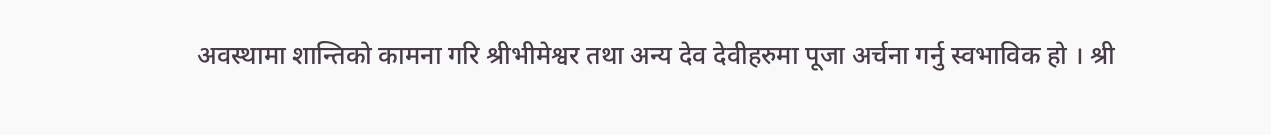अवस्थामा शान्तिको कामना गरि श्रीभीमेश्वर तथा अन्य देव देवीहरुमा पूजा अर्चना गर्नु स्वभाविक हो । श्री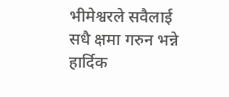भीमेश्वरले सवैलाई सधै क्षमा गरुन भन्ने हार्दिक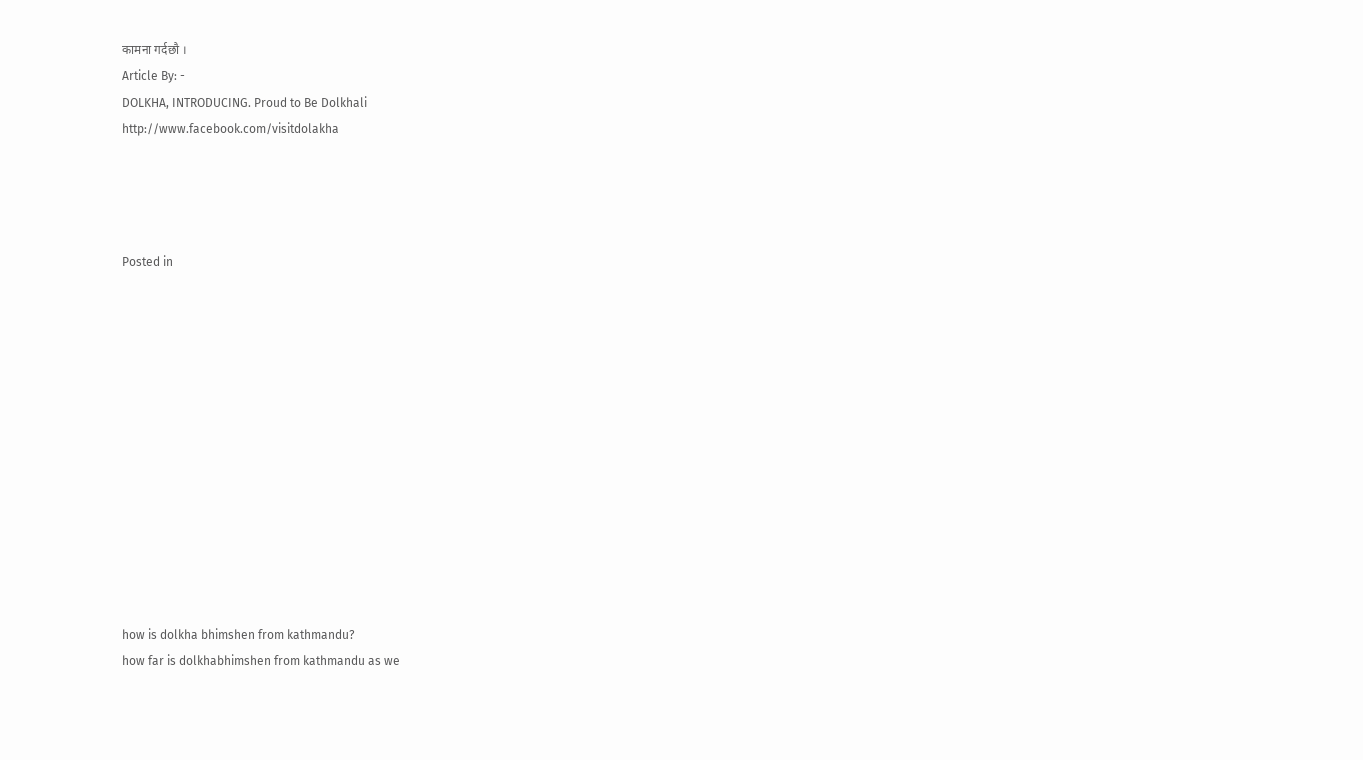कामना गर्दछौ ।
Article By: -
DOLKHA, INTRODUCING. Proud to Be Dolkhali
http://www.facebook.com/visitdolakha




Posted in













how is dolkha bhimshen from kathmandu?
how far is dolkhabhimshen from kathmandu as we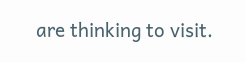are thinking to visit.